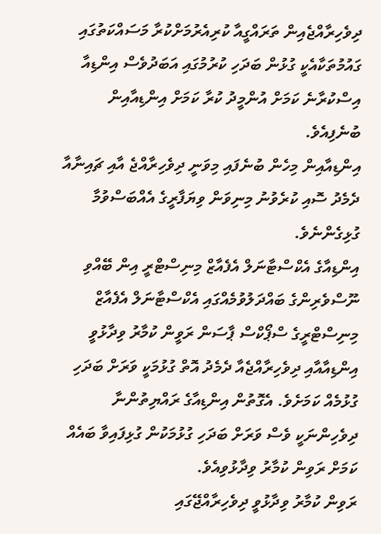ދިވެހިރާއްޖެއިން ތަރައްގީއާ ކުރިއެރުމަށްކުރާ މަސައްކަތުގައި ގައުމުތަކާއެކީ ގުޅުން ބަދަހި ކުރުމުގައި އަބަދުވެސް އިންޑިއާ އިސްކުރާނެ ކަމަށް އުންމީދު ކުރާ ކަމަށް އިންޑިއާއިން ބުނެފިއެވެ.
އިންޑިއާއިން މިހެން ބުނެފައި މިވަނީ ދިވެހިރާއްޖެ އާއި ޗައިނާއާ ދެމެދު ސޮއި ކުރެވުނު މިނިވަން ވިޔަފާރީގެ އެއްބަސްވުމާ ގުޅިގެންނެވެ.
އިންޑިއާގެ އެކްސްޓާނަލް އެފެއާޒް މިނިސްޓްރީ އިން ބޭއްވި ނޫސްވެރިންގެ ބައްދަލުވުމެއްގައި އެކްސްޓާނަލް އެފެއާޒް މިނިސްޓްރީގެ ސްޕޯކްސް ޕާސަން ރަވީން ކުމާރު ވިދާޅުވީ އިންޑިއާއާއި ދިވެހިރާއްޖެއާ ދެމެދު އޮތް ގުޅުމަކީ ވަރަށް ބަދަހި ގުޅުމެއް ކަމަށެވެ. އެގޮތުން އިންޑިއާގެ ރައްޔިތުންނާ ދިވެހިންނަކީ ވެސް ވަރަށް ބަދަހި ގުޅުމަކުން ގުޅިފައިވާ ބައެއް ކަމަށް ރަވިން ކުމާރު ވިދާޅުވިއެވެ.
ރަވިން ކުމާރު ވިދާޅުވީ ދިވެހިރާއްޖޭގައި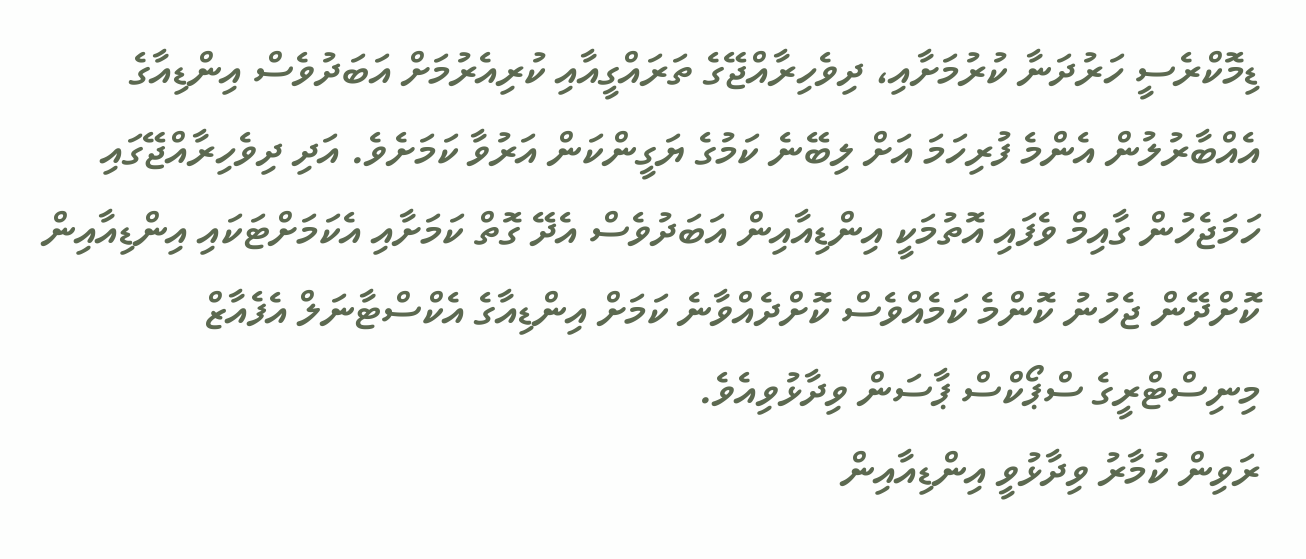ޑިމޮކްރެސީ ހަރުދަނާ ކުރުމަށާއި، ދިވެހިރާއްޖޭގެ ތަރައްގީއާއި ކުރިއެރުމަށް އަބަދުވެސް އިންޑިއާގެ އެއްބާރުލުން އެންމެ ފުރިހަމަ އަށް ލިބޭނެ ކަމުގެ ޔަގީންކަން އަރުވާ ކަމަށެވެ. އަދި ދިވެހިރާއްޖޭގައި ހަމަޖެހުން ގާއިމް ވެފައި އޮތުމަކީ އިންޑިއާއިން އަބަދުވެސް އެދޭ ގޮތް ކަމަށާއި އެކަމަށްޓަކައި އިންޑިއާއިން ކޮށްދޭން ޖެހުނު ކޮންމެ ކަމެއްވެސް ކޮށްދެއްވާނެ ކަމަށް އިންޑިއާގެ އެކްސްޓާނަލް އެފެއާޒް މިނިސްޓްރީގެ ސްޕޯކްސް ޕާސަން ވިދާޅުވިއެވެ.
ރަވިން ކުމާރު ވިދާޅުވީ އިންޑިއާއިން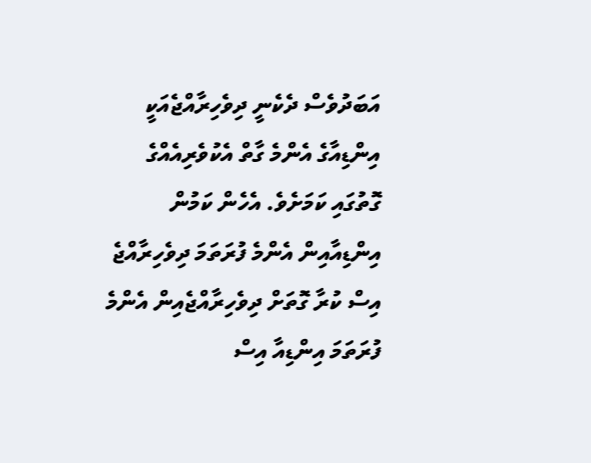އަބަދުވެސް ދެކެނީ ދިވެހިރާއްޖެއަކީ އިންޑިއާގެ އެންމެ ގާތް އެކުވެރިއެއްގެ ގޮތުގައި ކަމަށެވެ. އެހެން ކަމުން އިންޑިއާއިން އެންމެ ފުރަތަމަ ދިވެހިރާއްޖެ އިސް ކުރާ ގޮތަށް ދިވެހިރާއްޖެއިން އެންމެ ފުރަތަމަ އިންޑިއާ އިސް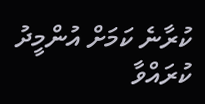ކުރާނެ ކަމަށް އުންމީދު ކުރައްވާ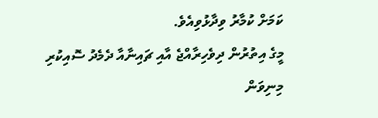ކަމަށް ކުމާރު ވިދާޅުވިއެވެ.
މީގެ އިތުރުން ދިވެހިރާއްޖެ އާއި ޗައިނާއާ ދެމެދު ސޮއިކުރި މިނިވަން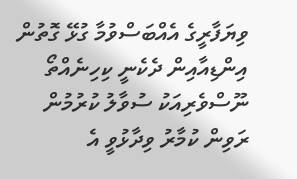ވިޔަފާރީގެ އެއްބަސްވުމާ ގުޅޭ ގޮތުން އިންޑިއާއިން ދެކެނީ ކިހިނެއްތޯ ނޫސްވެރިއަކު ސުވާލު ކުރުމުން ރަވިން ކުމާރު ވިދާޅުވީ އެ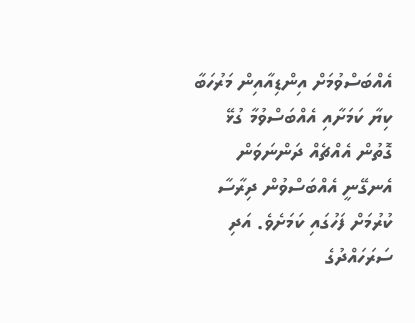އެއްބަސްވުމަށް އިންޑިއާއިން މަރުހަބާ ކިޔާ ކަމަށާއި އެއްބަސްވުމާ ގުޅޭ ގޮތުން އެއްޗެއް ދަންނަވަން އެނގޭނީ އެއްބަސްވުން ދިރާސާ ކުރުމަށް ފަހުގައި ކަމަށެވެ. އަދި ސަރަހައްދުގެ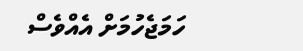ހަމަޖެހުމަށް އެއްވެސް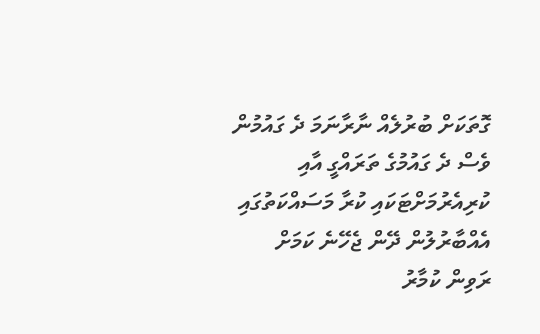ގޮތަކަށް ބުރުލެއް ނާރާނަމަ ދެ ގައުމުން ވެސް ދެ ގައުމުގެ ތަރައްގީ އާއި ކުރިއެރުމަށްޓަކައި ކުރާ މަސައްކަތުގައި އެއްބާރުލުން ދޭން ޖެހޭނެ ކަމަށް ރަވިން ކުމާރު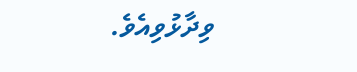ވިދާޅުވިއެވެ.